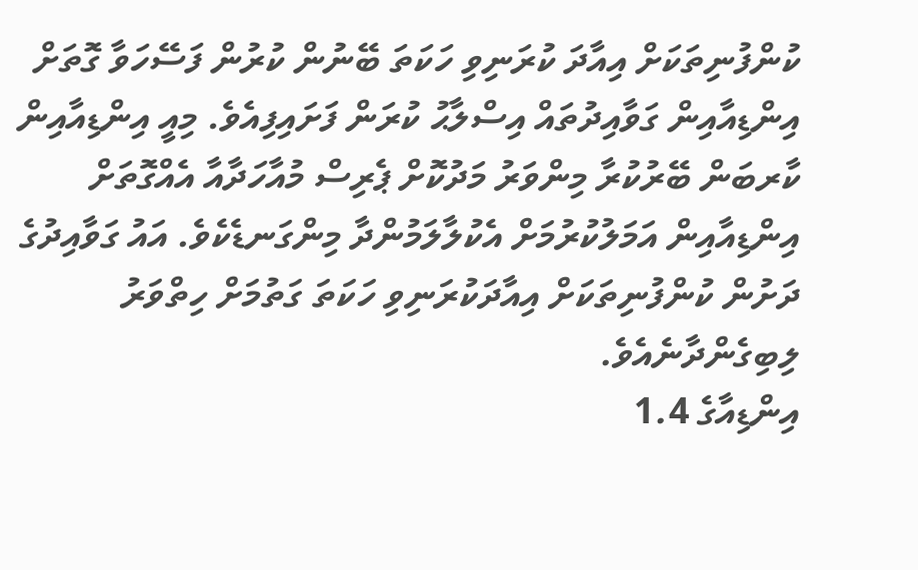ކުންފުނިތަކަށް އިއާދަ ކުރަނިވި ހަކަތަ ބޭނުން ކުރުން ފަސޭހަވާ ގޮތަށް އިންޑިއާއިން ގަވާއިދުތައް އިސްލާޙު ކުރަން ފަށައިފިއެވެ. މިއީ އިންޑިއާއިން ކާރބަން ބޭރުކުރާ މިންވަރު މަދުކޮށް ޕެރިސް މުއާހަދާއާ އެއްގޮތަށް އިންޑިއާއިން އަމަލުކުރުމަށް އެކުލާލަމުންދާ މިންގަނޑެކެވެ. އައު ގަވާއިދުގެ ދަށުން ކުންފުނިތަކަށް އިއާދަކުރަނިވި ހަކަތަ ގަތުމަށް ހިތްވަރު ލިބިގެންދާނެއެވެ.
އިންޑިއާގެ 1.4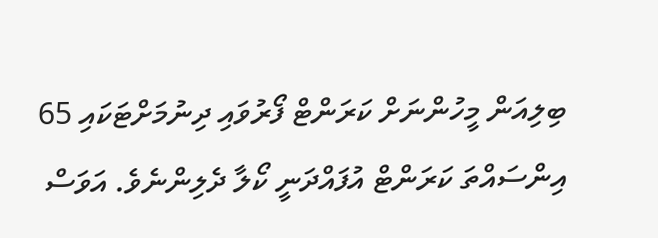ބިލިއަން މީހުންނަށް ކަރަންޓް ފޯރުވައި ދިނުމަށްޓަކައި 65 އިންސައްތަ ކަރަންޓް އުފައްދަނީ ކޯލާ ދެލިންނެވެ. އަވަސް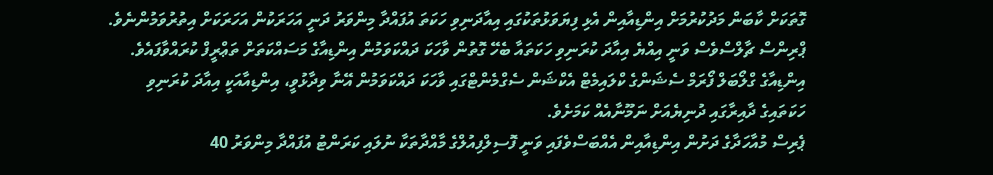ގޮތަކަށް ކާބަން މަދުކުރުމަށް އިންޑިއާއިން އެޅި ފިޔަވަޅުތަކުގައި އިއާދަނިވި ހަކަތަ އުފައްދާ މިންވަރު ދަނީ އަހަރަކުން އަހަރަކަށް އިތުރުވަމުންނެވެ.
ޕްރިންސް ޗާލްސްވެސް ވަނީ އިއްޔެ އިއާދަ ކުރަނިވި ހަކަތައާ ބެހޭ ގޮތުން ވާހަކަ ދައްކަވަމުން އިންޑިއާގެ މަސައްކަތަށް ތަޢްރީފް ކުރައްވާފައެވެ. އިންޑިއާގެ ގްލޯބަލް ފޯރަމް ސެޝަންގެ ކްލައިމެޓް އެކްޝަން ސެގްމެންޓްގައި ވާހަކަ ދައްކަވަމުން އޭނާ ވިދާޅުވީ، އިންޑިއާއަކީ އިއާދަ ކުރަނިވި ހަކަތައިގެ ދާއިރާގައި ދުނިޔެއަށް ނަމޫނާއެއް ކަމަށެވެ.
ޕެރިސް މުއާހަދާގެ ދަށުން އިންޑިއާއިން އެއްބަސްވެފައި ވަނީ ފޮސިލްފިއުލްގެ މާއްދާތަކާ ނުލައި ކަރަންޓު އުފައްދާ މިންވަރު 40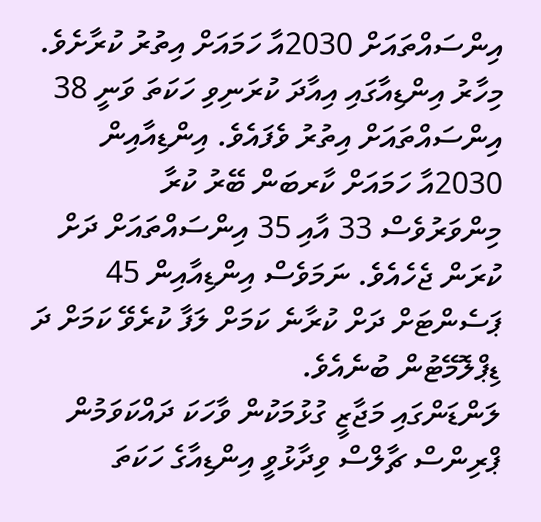އިންސައްތައަށް 2030އާ ހަމައަށް އިތުރު ކުރާށެވެ. މިހާރު އިންޑިއާގައި އިއާދަ ކުރަނިވި ހަކަތަ ވަނީ 38 އިންސައްތައަށް އިތުރު ވެފައެވެ. އިންޑިއާއިން 2030އާ ހަމައަށް ކާރބަން ބޭރު ކުރާ މިންވަރުވެސް 33 އާއި 35 އިންސައްތައަށް ދަށް ކުރަން ޖެހެއެވެ. ނަމަވެސް އިންޑިއާއިން 45 ޕަސެންޓަށް ދަށް ކުރާނެ ކަމަށް ލަފާ ކުރެވޭ ކަމަށް ދަ ޑިޕްލޮމޭޓުން ބުނެއެވެ.
ލަންޑަންގައި މަޖާޒީ ގުޅުމަކުން ވާހަކަ ދައްކަވަމުން ޕްރިންސް ޗާލްސް ވިދާޅުވީ އިންޑިއާގެ ހަކަތަ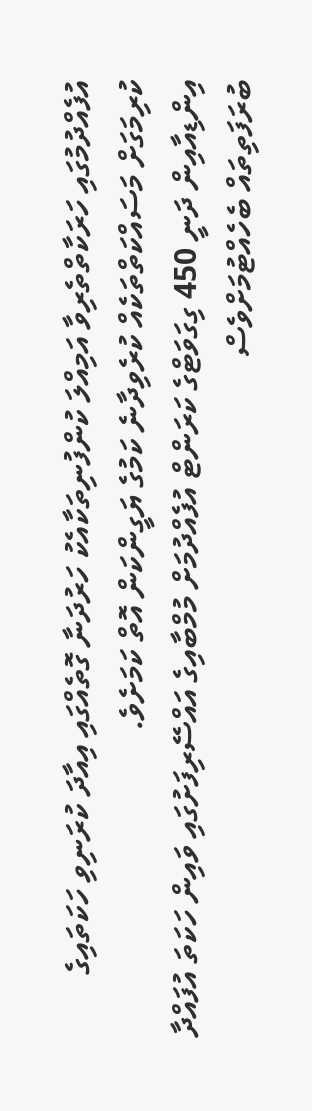އުފެއްދުމުގައި ހަރަކާތްތެރިވާ އަމިއްލަ ކުންފުނިތަކާއެކު ހަރުދަނާ ގޮތެއްގައި އިއާދަ ކުރަނިވި ހަކަތައިގެ ކުރިމަގަށް މަސައްކަތްތަކެއް ކުރެވިދާނެ ކަމުގެ ޔަގީންކަން އޮތް ކަމަށެވެ.
އިންޑިއާއިން ދަނީ 450 ގިގަވަޓްގެ ކަރަންޓް އުފެއްދުމަށް މުމްބާއިގެ އައްސޭރިފަށުގައި ވައިން ހަކަތަ އުފައްދާ ބުރަފަތިތައް ބެހެއްޓުމަށްވެސް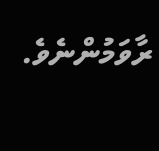ރާވަމުންނެވެ.